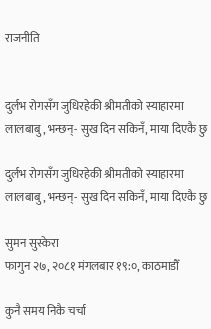राजनीति


दुर्लभ रोगसँग जुधिरहेकी श्रीमतीको स्याहारमा लालबाबु, भन्छन्- सुख दिन सकिनँ, माया दिएकै छु

दुर्लभ रोगसँग जुधिरहेकी श्रीमतीको स्याहारमा लालबाबु, भन्छन्- सुख दिन सकिनँ, माया दिएकै छु

सुमन सुस्केरा
फागुन २७, २०८१ मंगलबार १९:०, काठमाडौँ

कुनै समय निकै चर्चा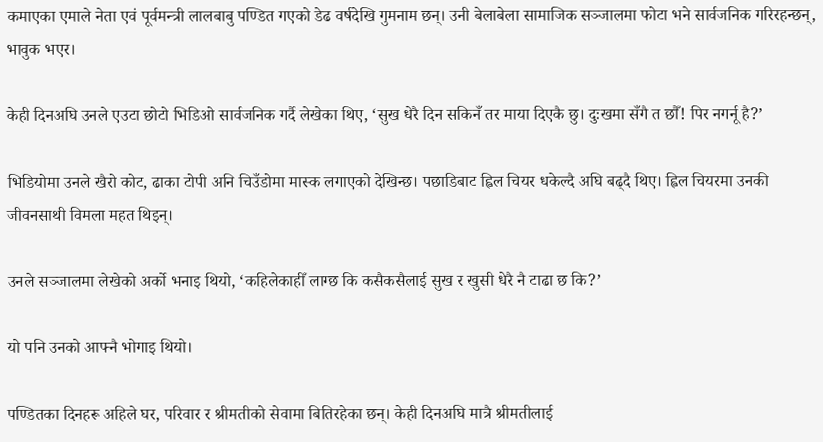कमाएका एमाले नेता एवं पूर्वमन्त्री लालबाबु पण्डित गएको डेढ वर्षदेखि गुमनाम छन्। उनी बेलाबेला सामाजिक सञ्जालमा फोटा भने सार्वजनिक गरिरहन्छन्, भावुक भएर।

केही दिनअघि उनले एउटा छोटो भिडिओ सार्वजनिक गर्दै लेखेका थिए, ‘सुख धेरै दिन सकिनँ तर माया दिएकै छु। दुःखमा सँगै त छौँ! पिर नगर्नू है?’

भिडियोमा उनले खैरो कोट, ढाका टोपी अनि चिउँडोमा मास्क लगाएको देखिन्छ। पछाडिबाट ह्विल चियर धकेल्दै अघि बढ्दै थिए। ह्विल चियरमा उनकी जीवनसाथी विमला महत थिइन्।

उनले सञ्जालमा लेखेको अर्को भनाइ थियो, ‘कहिलेकाहीँ लाग्छ कि कसैकसैलाई सुख र खुसी धेरै नै टाढा छ कि?’

यो पनि उनको आफ्नै भोगाइ थियो।

पण्डितका दिनहरू अहिले घर, परिवार र श्रीमतीको सेवामा बितिरहेका छन्। केही दिनअघि मात्रै श्रीमतीलाई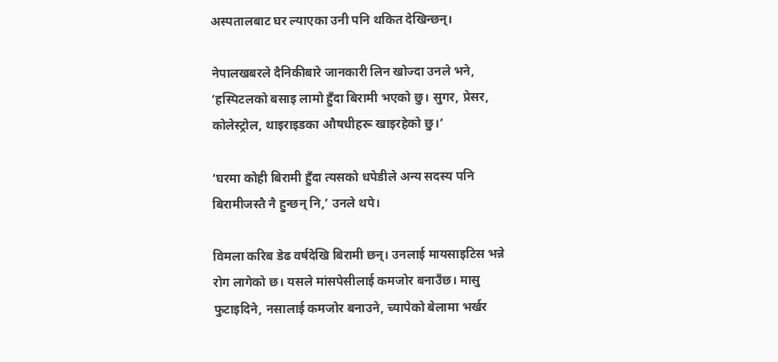अस्पतालबाट घर ल्याएका उनी पनि थकित देखिन्छन्।

नेपालखबरले दैनिकीबारे जानकारी लिन खोज्दा उनले भने, ‘हस्पिटलको बसाइ लामो हुँदा बिरामी भएको छु। सुगर, प्रेसर, कोलेस्ट्रोल, थाइराइडका औषधीहरू खाइरहेको छु।’

‘घरमा कोही बिरामी हुँदा त्यसको धपेडीले अन्य सदस्य पनि बिरामीजस्तै नै हुन्छन् नि,’ उनले थपे।

विमला करिब डेढ वर्षदेखि बिरामी छन्। उनलाई मायसाइटिस भन्ने रोग लागेको छ। यसले मांसपेसीलाई कमजोर बनाउँछ। मासु फुटाइदिने, नसालाई कमजोर बनाउने, च्यापेको बेलामा भर्खर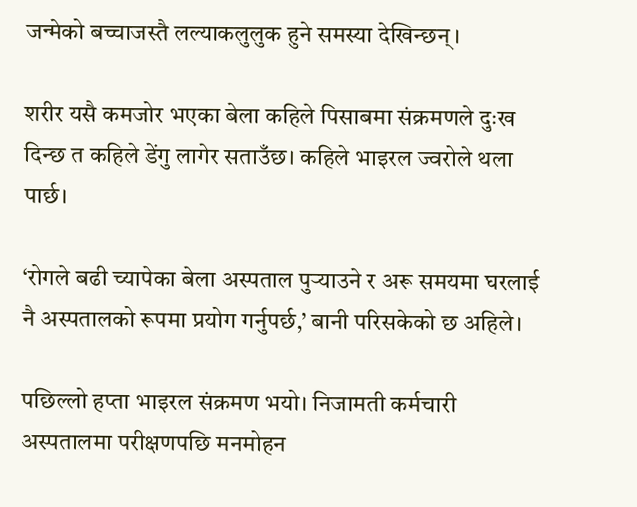जन्मेको बच्चाजस्तै लल्याकलुलुक हुने समस्या देखिन्छन्।

शरीर यसै कमजोर भएका बेला कहिले पिसाबमा संक्रमणले दुःख दिन्छ त कहिले डेंगु लागेर सताउँछ। कहिले भाइरल ज्वरोले थला पार्छ।

‘रोगले बढी च्यापेका बेला अस्पताल पुर्‍याउने र अरू समयमा घरलाई नै अस्पतालको रूपमा प्रयोग गर्नुपर्छ,’ बानी परिसकेको छ अहिले।

पछिल्लो हप्ता भाइरल संक्रमण भयो। निजामती कर्मचारी अस्पतालमा परीक्षणपछि मनमोहन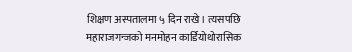शिक्षण अस्पतालमा ५ दिन राखे। त्यसपछि महाराजगन्जको मनमोहन कार्डियोथोरासिक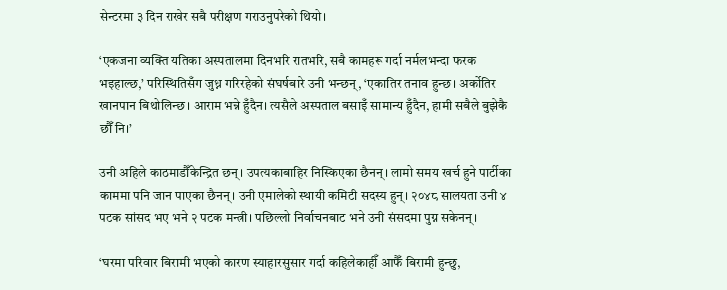सेन्टरमा ३ दिन राखेर सबै परीक्षण गराउनुपरेको थियो।

‘एकजना व्यक्ति यतिका अस्पतालमा दिनभरि रातभरि, सबै कामहरू गर्दा नर्मलभन्दा फरक भइहाल्छ,’ परिस्थितिसँग जुध्न गरिरहेको संघर्षबारे उनी भन्छन्, ‘एकातिर तनाव हुन्छ। अर्कोतिर खानपान बिथोलिन्छ। आराम भन्ने हुँदैन। त्यसैले अस्पताल बसाइँ सामान्य हुँदैन, हामी सबैले बुझेकै छौँ नि।’

उनी अहिले काठमाडौँकेन्द्रित छन्। उपत्यकाबाहिर निस्किएका छैनन्। लामो समय खर्च हुने पार्टीका काममा पनि जान पाएका छैनन्। उनी एमालेको स्थायी कमिटी सदस्य हुन्। २०४८ सालयता उनी ४ पटक सांसद भए भने २ पटक मन्त्री। पछिल्लो निर्वाचनबाट भने उनी संसदमा पुग्न सकेनन्।

‘घरमा परिवार बिरामी भएको कारण स्याहारसुसार गर्दा कहिलेकाहीँ आफैँ बिरामी हुन्छु,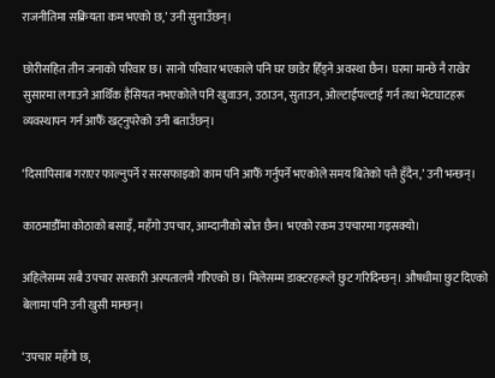राजनीतिमा सक्रियता कम भएको छ,’ उनी सुनाउँछन्।

छोरीसहित तीन जनाको परिवार छ। सानो परिवार भएकाले पनि घर छाडेर हिँड्ने अवस्था छैन। घरमा मान्छे नै राखेर सुसारमा लगाउने आर्थिक हैसियत नभएकोले पनि खुवाउन, उठाउन, सुताउन, ओल्टाईपल्टाई गर्न तथा भेटघाटहरू व्यवस्थापन गर्न आफैँ खट्नुपरेको उनी बताउँछन्।

‘दिसापिसाब गराएर फाल्नुपर्ने र सरसफाइको काम पनि आफैँ गर्नुपर्ने भएकोले समय बितेको पत्तै हुँदैन,’ उनी भन्छन्।

काठमाडौँमा कोठाको बसाइँ, महँगो उपचार, आम्दानीको स्रोत छैन। भएको रकम उपचारमा गइसक्यो।

अहिलेसम्म सबै उपचार सरकारी अस्पतालमै गरिएको छ। मिलेसम्म डाक्टरहरूले छुट गरिदिन्छन्। औषधीमा छुट दिएको बेलामा पनि उनी खुसी मान्छन्।

‘उपचार महँगो छ,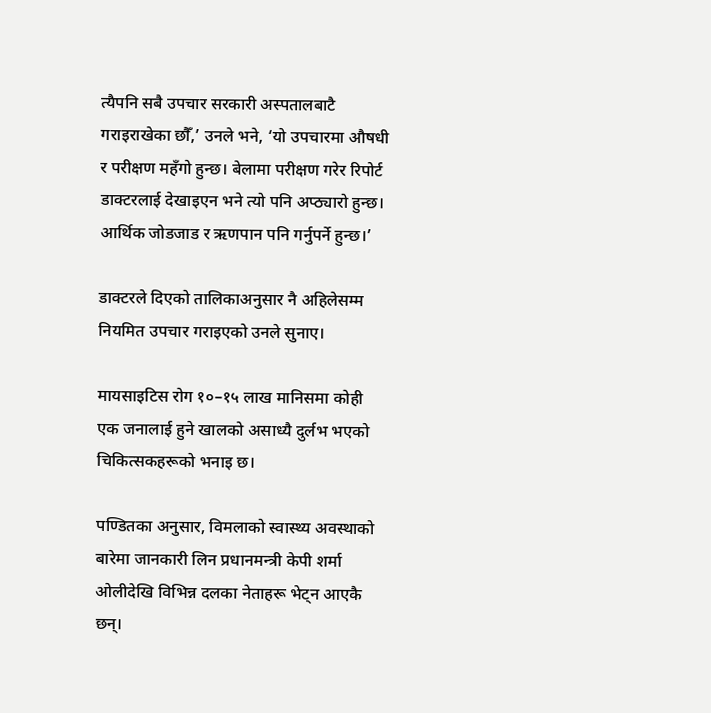त्यैपनि सबै उपचार सरकारी अस्पतालबाटै गराइराखेका छौँ,’ उनले भने, ‘यो उपचारमा औषधी र परीक्षण महँगो हुन्छ। बेलामा परीक्षण गरेर रिपोर्ट डाक्टरलाई देखाइएन भने त्यो पनि अप्ठ्यारो हुन्छ। आर्थिक जोडजाड र ऋणपान पनि गर्नुपर्ने हुन्छ।’

डाक्टरले दिएको तालिकाअनुसार नै अहिलेसम्म नियमित उपचार गराइएको उनले सुनाए।

मायसाइटिस रोग १०–१५ लाख मानिसमा कोही एक जनालाई हुने खालको असाध्यै दुर्लभ भएको चिकित्सकहरूको भनाइ छ।

पण्डितका अनुसार, विमलाको स्वास्थ्य अवस्थाको बारेमा जानकारी लिन प्रधानमन्त्री केपी शर्मा ओलीदेखि विभिन्न दलका नेताहरू भेट्न आएकै छन्।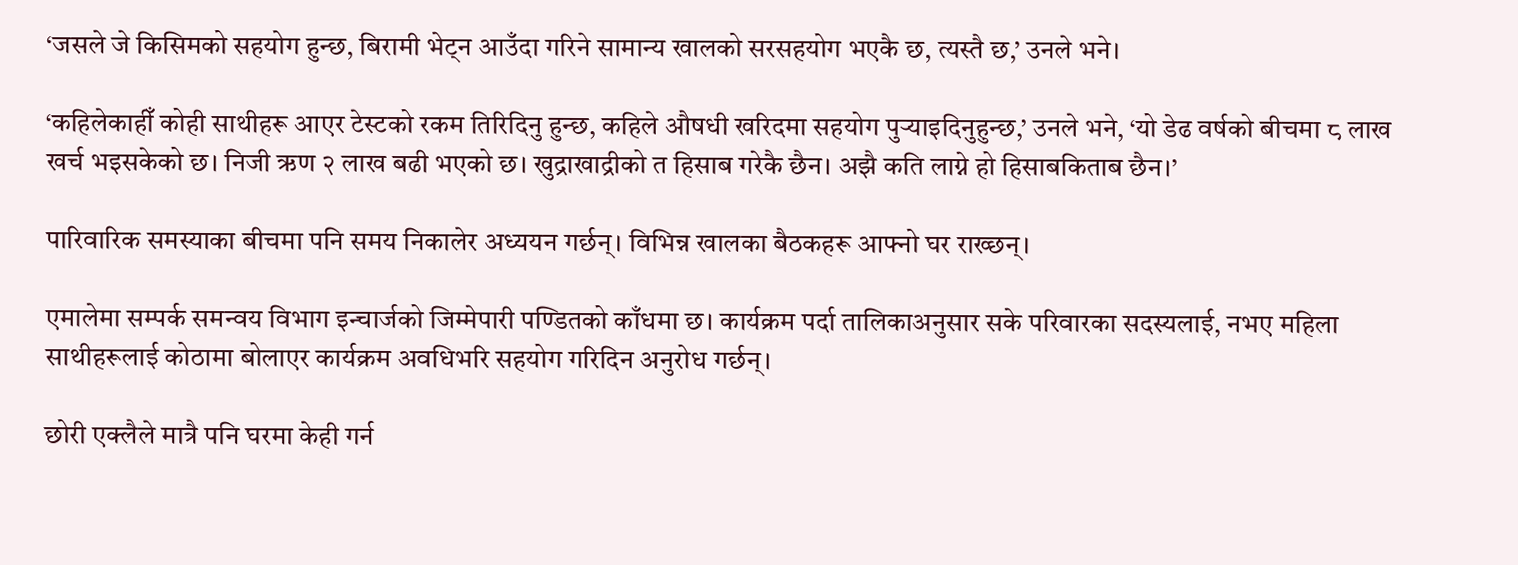‘जसले जे किसिमको सहयोग हुन्छ, बिरामी भेट्न आउँदा गरिने सामान्य खालको सरसहयोग भएकै छ, त्यस्तै छ,’ उनले भने।

‘कहिलेकाहीँ कोही साथीहरू आएर टेस्टको रकम तिरिदिनु हुन्छ, कहिले औषधी खरिदमा सहयोग पुर्‍याइदिनुहुन्छ,’ उनले भने, ‘यो डेढ वर्षको बीचमा ८ लाख खर्च भइसकेको छ। निजी ऋण २ लाख बढी भएको छ। खुद्राखाद्रीको त हिसाब गरेकै छैन। अझै कति लाग्ने हो हिसाबकिताब छैन।’

पारिवारिक समस्याका बीचमा पनि समय निकालेर अध्ययन गर्छन्। विभिन्न खालका बैठकहरू आफ्नो घर राख्छन्।

एमालेमा सम्पर्क समन्वय विभाग इन्चार्जको जिम्मेपारी पण्डितको काँधमा छ। कार्यक्रम पर्दा तालिकाअनुसार सके परिवारका सदस्यलाई, नभए महिला साथीहरूलाई कोठामा बोलाएर कार्यक्रम अवधिभरि सहयोग गरिदिन अनुरोध गर्छन्।

छोरी एक्लैले मात्रै पनि घरमा केही गर्न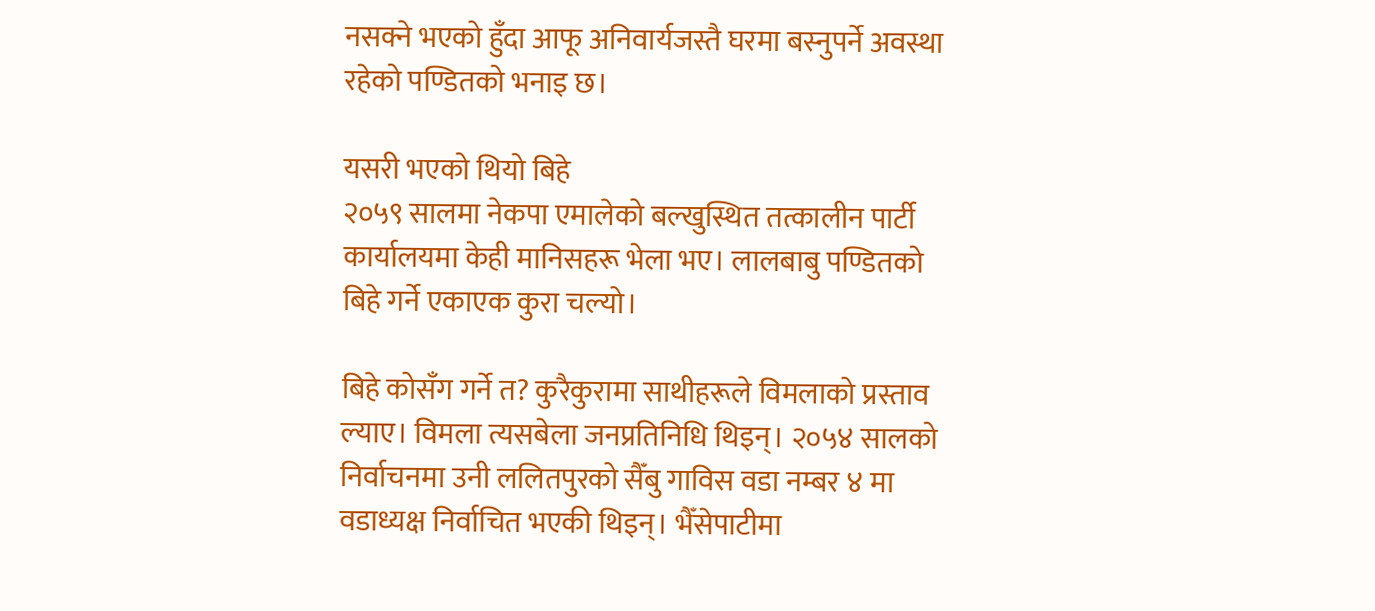नसक्ने भएको हुँदा आफू अनिवार्यजस्तै घरमा बस्नुपर्ने अवस्था रहेको पण्डितको भनाइ छ।

यसरी भएको थियो बिहे
२०५९ सालमा नेकपा एमालेको बल्खुस्थित तत्कालीन पार्टी कार्यालयमा केही मानिसहरू भेला भए। लालबाबु पण्डितको बिहे गर्ने एकाएक कुरा चल्यो।

बिहे कोसँग गर्ने त? कुरैकुरामा साथीहरूले विमलाको प्रस्ताव ल्याए। विमला त्यसबेला जनप्रतिनिधि थिइन्। २०५४ सालको निर्वाचनमा उनी ललितपुरको सैँबु गाविस वडा नम्बर ४ मा वडाध्यक्ष निर्वाचित भएकी थिइन्। भैँसेपाटीमा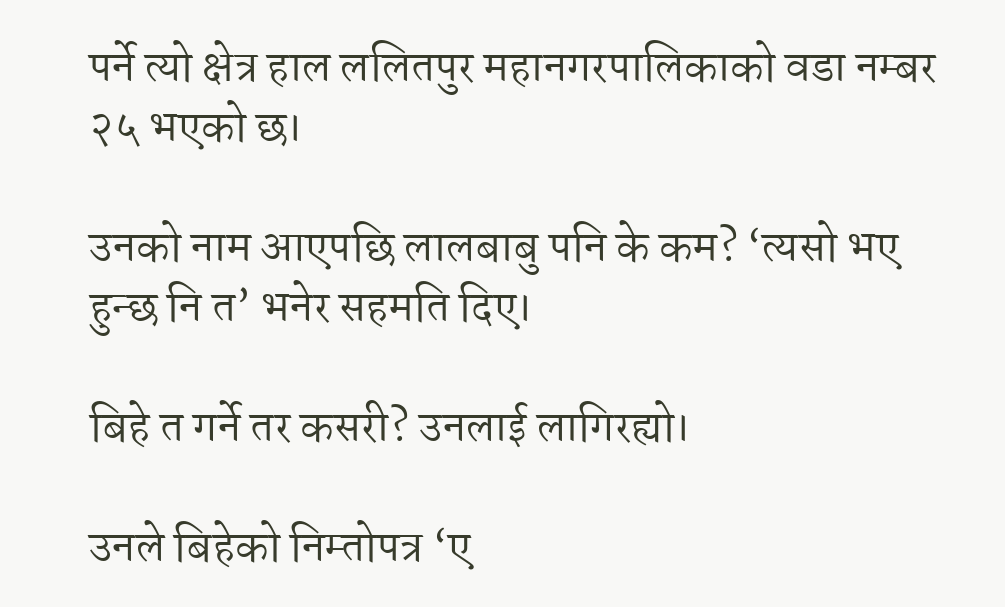पर्ने त्यो क्षेत्र हाल ललितपुर महानगरपालिकाको वडा नम्बर २५ भएको छ।

उनको नाम आएपछि लालबाबु पनि के कम? ‘त्यसो भए हुन्छ नि त’ भनेर सहमति दिए।

बिहे त गर्ने तर कसरी? उनलाई लागिरह्यो।

उनले बिहेको निम्तोपत्र ‘ए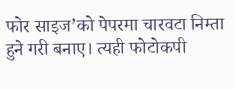फोर साइज’को पेपरमा चारवटा निम्ता हुने गरी बनाए। त्यही फोटोकपी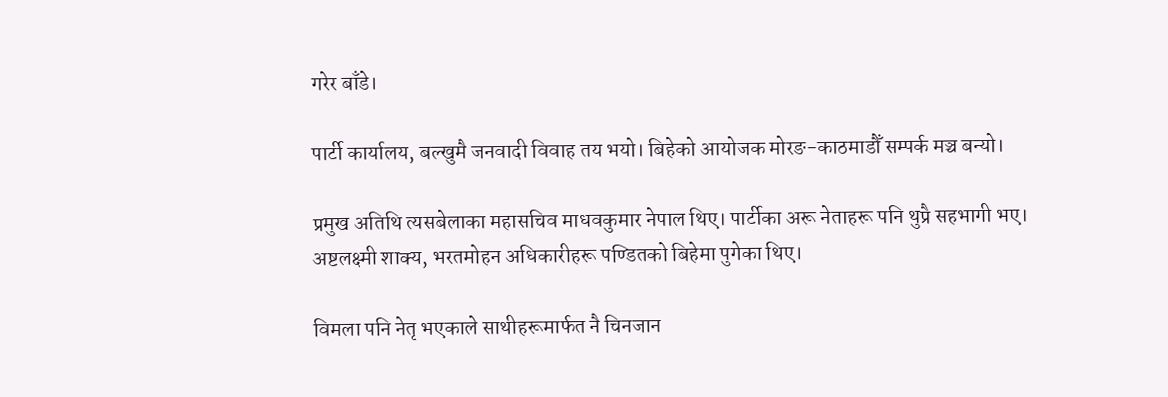गरेर बाँडे।

पार्टी कार्यालय, बल्खुमै जनवादी विवाह तय भयो। बिहेको आयोजक मोरङ-काठमाडौँ सम्पर्क मञ्च बन्यो।

प्रमुख अतिथि त्यसबेलाका महासचिव माधवकुमार नेपाल थिए। पार्टीका अरू नेताहरू पनि थुप्रै सहभागी भए। अष्टलक्ष्मी शाक्य, भरतमोहन अधिकारीहरू पण्डितको बिहेमा पुगेका थिए।

विमला पनि नेतृ भएकाले साथीहरूमार्फत नै चिनजान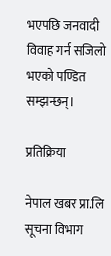भएपछि जनवादी विवाह गर्न सजिलो भएको पण्डित सम्झन्छन्।

प्रतिक्रिया

नेपाल खबर प्रा.लि
सूचना विभाग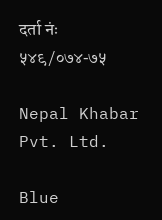दर्ता नंः ५४९/०७४-७५

Nepal Khabar Pvt. Ltd.

Blue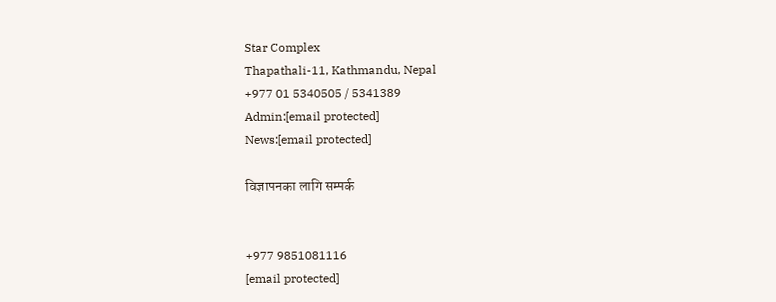Star Complex
Thapathali-11, Kathmandu, Nepal
+977 01 5340505 / 5341389
Admin:[email protected]
News:[email protected]

विज्ञापनका लागि सम्पर्क


+977 9851081116
[email protected]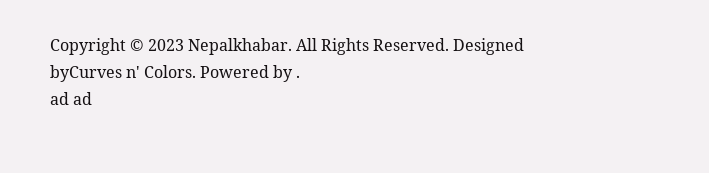Copyright © 2023 Nepalkhabar. All Rights Reserved. Designed byCurves n' Colors. Powered by .
ad ad